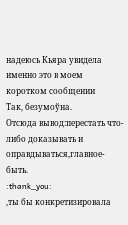надеюсь Кьяра увидела именно это в моем коротком сообщении
Так, безумоўна.
Отсюда вывод:перестать что-либо доказывать и оправдываться,главное-быть.
:thank_you:
,ты бы конкретизировала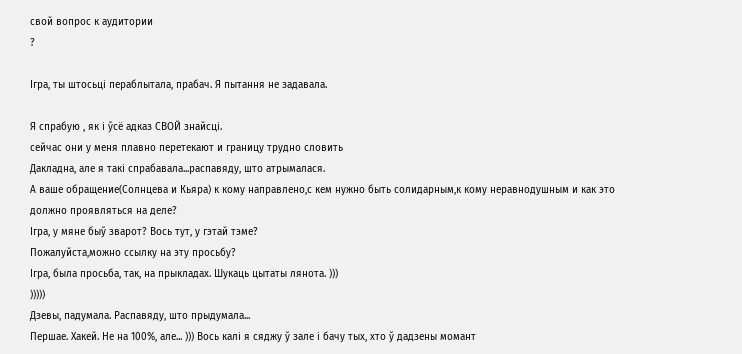свой вопрос к аудитории
?

Ігра, ты штосьці пераблытала, прабач. Я пытання не задавала.

Я спрабую , як і ўсё адказ СВОЙ знайсці.
сейчас они у меня плавно перетекают и границу трудно словить
Дакладна, але я такі спрабавала...распавяду, што атрымалася.
А ваше обращение(Солнцева и Кьяра) к кому направлено,с кем нужно быть солидарным,к кому неравнодушным и как это должно проявляться на деле?
Ігра, у мяне быў зварот? Вось тут, у гэтай тэме?
Пожалуйста,можно ссылку на эту просьбу?
Ігра, была просьба, так, на прыкладах. Шукаць цытаты лянота. )))
)))))
Дзевы, падумала. Распавяду, што прыдумала...
Першае. Хакей. Не на 100%, але... ))) Вось калі я сяджу ў зале і бачу тых, хто ў дадзены момант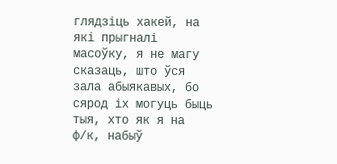глядзіць хакей, на які прыгналі масоўку, я не магу сказаць, што ўся зала абыякавых, бо сярод іх могуць быць тыя, хто як я на ф/к, набыў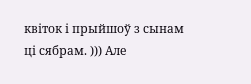квіток і прыйшоў з сынам ці сябрам. ))) Але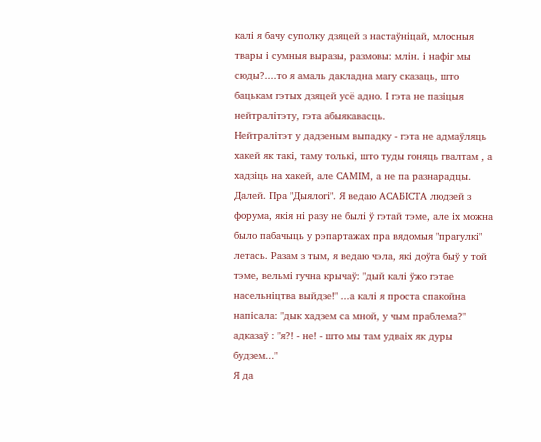калі я бачу суполку дзяцей з настаўніцай, млосныя твары і сумныя выразы, размовы: млін. і нафіг мы сюды?....то я амаль дакладна магу сказаць, што бацькам гэтых дзяцей усё адно. І гэта не пазіцыя нейтралітэту, гэта абыякавасць.
Нейтралітэт у дадзеным выпадку - гэта не адмаўляць хакей як такі, таму толькі, што туды гоняць гвалтам , а хадзіць на хакей, але САМІМ, а не па разнарадцы.
Далей. Пра "Дыялогі". Я ведаю АСАБІСТА людзей з форума, якія ні разу не былі ў гэтай тэме, але іх можна было пабачыць у рэпартажах пра вядомыя "прагулкі" летась. Разам з тым, я ведаю чэла, які доўга быў у той тэме, вельмі гучна крычаў: "дый калі ўжо гэтае насельніцтва выйдзе!" ...а калі я проста спакойна напісала: "дык хадзем са мной, у чым праблема?" адказаў : "я?! - не! - што мы там удваіх як дуры будзем..."
Я да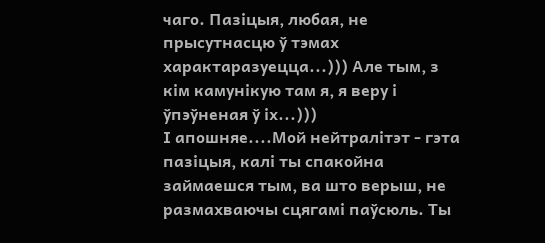чаго. Пазіцыя, любая, не прысутнасцю ў тэмах характаразуецца...))) Але тым, з кім камунікую там я, я веру і ўпэўненая ў іх...)))
І апошняе....Мой нейтралітэт - гэта пазіцыя, калі ты спакойна займаешся тым, ва што верыш, не размахваючы сцягамі паўсюль. Ты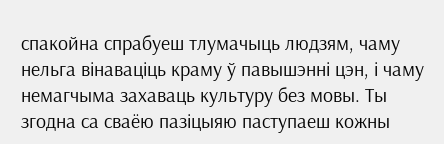спакойна спрабуеш тлумачыць людзям, чаму нельга вінаваціць краму ў павышэнні цэн, і чаму немагчыма захаваць культуру без мовы. Ты згодна са сваёю пазіцыяю паступаеш кожны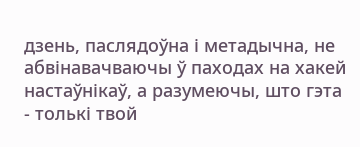дзень, паслядоўна і метадычна, не абвінавачваючы ў паходах на хакей настаўнікаў, а разумеючы, што гэта - толькі твой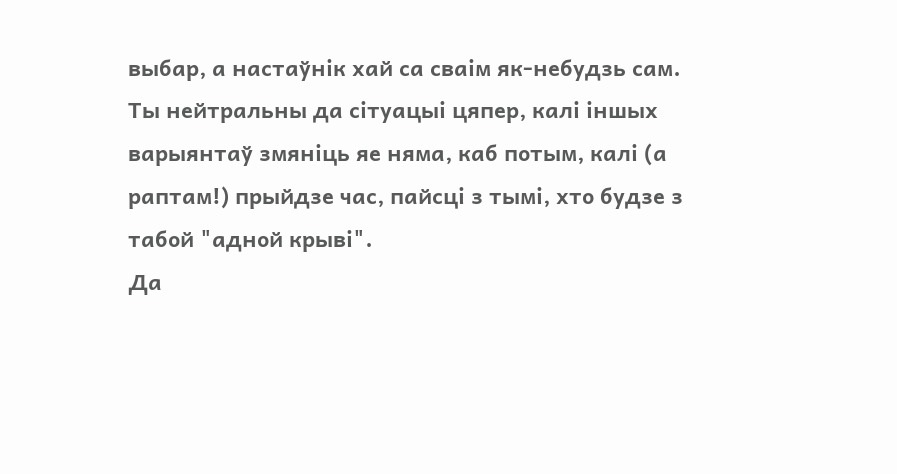выбар, а настаўнік хай са сваім як-небудзь сам. Ты нейтральны да сітуацыі цяпер, калі іншых варыянтаў змяніць яе няма, каб потым, калі (а раптам!) прыйдзе час, пайсці з тымі, хто будзе з табой "адной крыві".
Да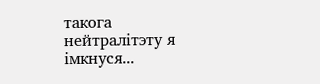такога нейтралітэту я імкнуся...